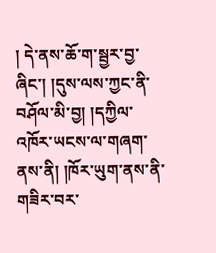། དེ་ནས་ཆོ་ག་སྦྱར་བྱ་ཞིང་། །དུས་ལས་ཀྱང་ནི་བཤོལ་མི་བྱ། །དཀྱིལ་འཁོར་ཡངས་ལ་གཞག་ནས་ནི། །ཁོར་ཡུག་ནས་ནི་གཟིར་བར་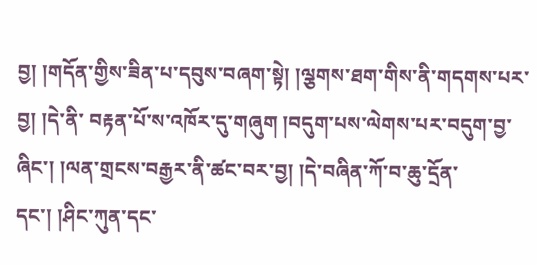བྱ། །གདོན་གྱིས་ཟིན་པ་དབུས་བཞག་སྟེ། །ལྕགས་ཐག་གིས་ནི་གདགས་པར་བྱ། །དེ་ནི་ བརྟན་པོ་ས་འཁོར་དུ་གཞུག །བདུག་པས་ལེགས་པར་བདུག་བྱ་ཞིང་། །ལན་གྲངས་བརྒྱར་ནི་ཚང་བར་བྱ། །དེ་བཞིན་ཀོ་བ་ཆུ་དྲོན་དང་། །ཤིང་ཀུན་དང་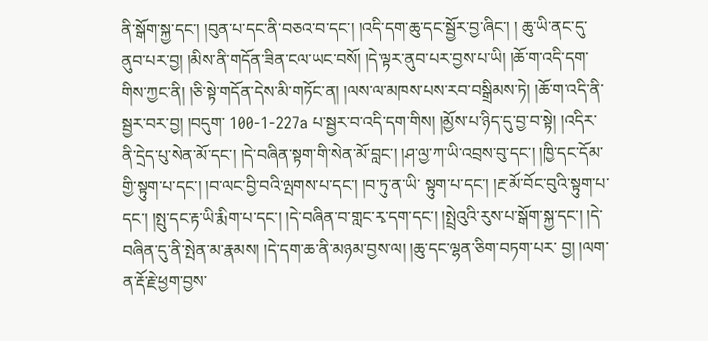ནི་སྒོག་སྐྱ་དང་། །བུན་པ་དང་ནི་བཅའ་བ་དང་། །འདི་དག་ཆུ་དང་སྦྱོར་བྱ་ཞིང་། ། ཆུ་ཡི་ནང་དུ་ནུབ་པར་བྱ། །མིས་ནི་གདོན་ཟིན་ངལ་ཡང་བསོ། །དེ་ལྟར་ནུབ་པར་བྱས་པ་ཡི། །ཆོ་ག་འདི་དག་གིས་ཀྱང་ནི། །ཅི་སྟེ་གདོན་དེས་མི་གཏོང་ན། །ལས་ལ་མཁས་པས་རབ་བསྒྲིམས་ཏེ། །ཆོ་ག་འདི་ནི་སྦྱར་བར་བྱ། །བདུག་ 100-1-227a པ་སྦྱར་བ་འདི་དག་གིས། །མྱོས་པ་ཉིད་དུ་བྱ་བ་སྟེ། །འདིར་ནི་དྲེད་པུ་སེན་མོ་དང་། །དེ་བཞིན་སྟག་གི་སེན་མོ་བླང་། །ཤ་ལྱ་ཀ་ཡི་འབྲས་བུ་དང་། །ཁྱི་དང་དོམ་གྱི་སྟུག་པ་དང་། །བ་ལང་བྱི་བའི་ལྤགས་པ་དང་། །བ་ཏུ་ན་ཡི་ སྟུག་པ་དང་། །རྔ་མོ་བོང་བུའི་སྟུག་པ་དང་། །སྤུ་དང་རྟ་ཡི་རྨིག་པ་དང་། །དེ་བཞིན་བ་གླང་རྭ་དག་དང་། །སྤྲེའུའི་རུས་པ་སྒོག་སྐྱ་དང་། །དེ་བཞིན་དུ་ནི་སྤེན་མ་རྣམས། །དེ་དག་ཆ་ནི་མཉམ་བྱས་ལ། །ཆུ་དང་ལྷན་ཅིག་བཏག་པར་ བྱ། །ལག་ན་རྡོ་རྗེ་ཕྱག་བྱས་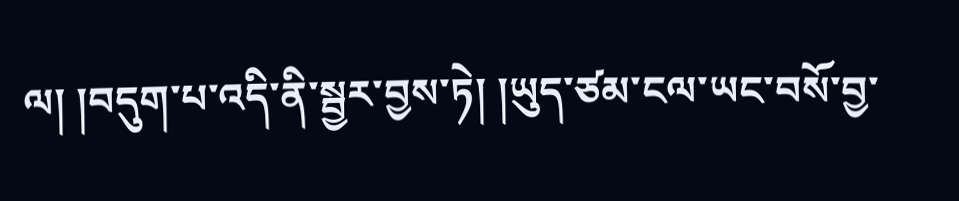ལ། །བདུག་པ་འདི་ནི་སྦྱར་བྱས་ཏེ། །ཡུད་ཙམ་ངལ་ཡང་བསོ་བྱ་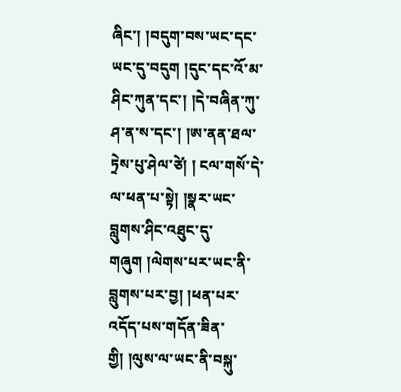ཞིང་། །བདུག་བས་ཡང་དང་ཡང་དུ་བདུག །དུང་དང་འོ་མ་ཤིང་ཀུན་དང་། །དེ་བཞིན་ཀུ་ཤ་ན་ས་དང་། །ཨ་ནན་ཐལ་ཏྲེས་པུ་ཤེལ་ཙེ། ། ངལ་གསོ་དེ་ལ་ཕན་པ་སྟེ། །སྣར་ཡང་བླུགས་ཤིང་འཐུང་དུ་གཞུག །ལེགས་པར་ཡང་ནི་བླུགས་པར་བྱ། །ཕན་པར་འདོད་པས་གདོན་ཟིན་གྱི། །ལུས་ལ་ཡང་ནི་བསྐུ་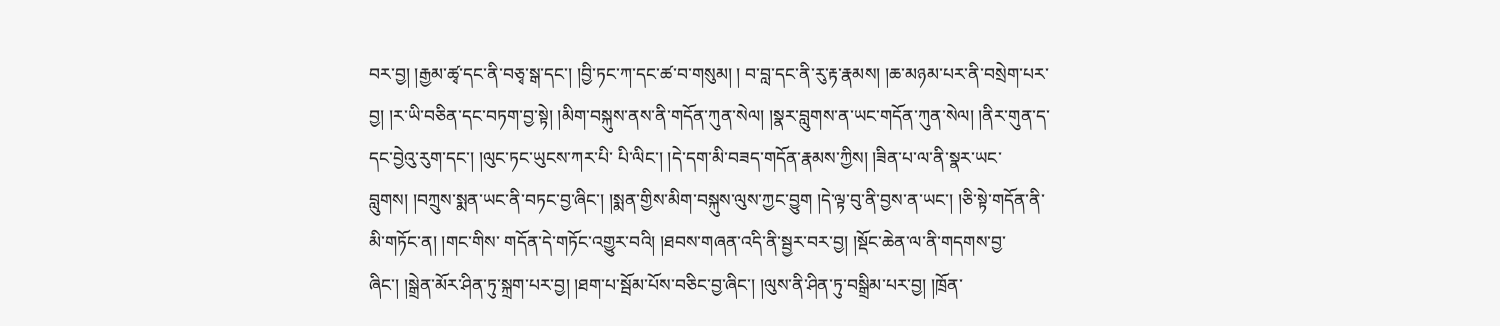བར་བྱ། །རྒྱམ་ཚྭ་དང་ནི་བཅྭ་སྒ་དང་། །བྱི་ཏང་ཀ་དང་ཚ་བ་གསུམ། ། བ་བླ་དང་ནི་རུ་རྟ་རྣམས། །ཆ་མཉམ་པར་ནི་བསྲེག་པར་བྱ། །ར་ཡི་བཅིན་དང་བཏག་བྱ་སྟེ། །མིག་བསྐུས་ནས་ནི་གདོན་ཀུན་སེལ། །སྣར་བླུགས་ན་ཡང་གདོན་ཀུན་སེལ། །ནིར་གུན་ད་དང་བྱེའུ་རུག་དང་། །ལུང་ཏང་ཡུངས་ཀར་པི་ པི་ལིང་། །དེ་དག་མི་བཟད་གདོན་རྣམས་ཀྱིས། །ཟིན་པ་ལ་ནི་སྣར་ཡང་བླུགས། །བཀྲུས་སྨན་ཡང་ནི་བཏང་བྱ་ཞིང་། །སྨན་གྱིས་མིག་བསྐུས་ལུས་ཀྱང་བྱུག །དེ་ལྟ་བུ་ནི་བྱས་ན་ཡང་། །ཅི་སྟེ་གདོན་ནི་མི་གཏོང་ན། །གང་གིས་ གདོན་དེ་གཏོང་འགྱུར་བའི། །ཐབས་གཞན་འདི་ནི་སྦྱར་བར་བྱ། །སྡོང་ཆེན་ལ་ནི་གདགས་བྱ་ཞིང་། །སྒྲེན་མོར་ཤིན་ཏུ་སྐྲག་པར་བྱ། །ཐག་པ་སྦོམ་པོས་བཅིང་བྱ་ཞིང་། །ལུས་ནི་ཤིན་ཏུ་བསྒྲིམ་པར་བྱ། །ཁྲོན་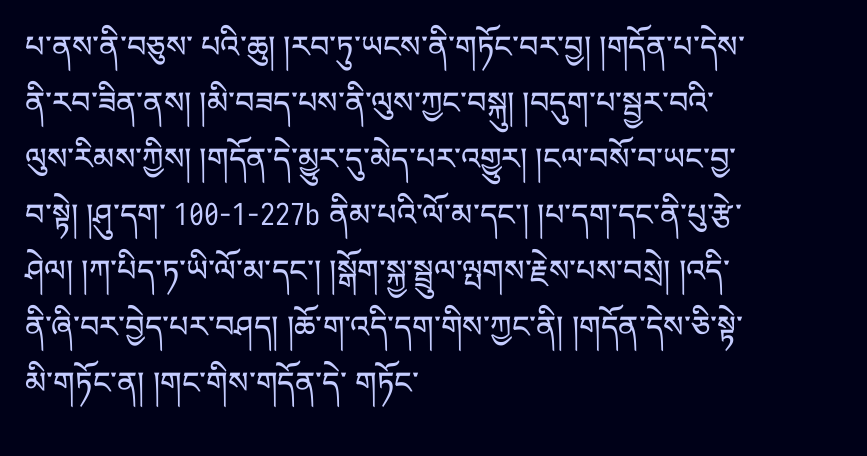པ་ནས་ནི་བཅུས་ པའི་ཆུ། །རབ་ཏུ་ཡངས་ནི་གཏོང་བར་བྱ། །གདོན་པ་དེས་ནི་རབ་ཟིན་ནས། །མི་བཟད་པས་ནི་ལུས་ཀྱང་བསྐུ། །བདུག་པ་སྦྱར་བའི་ལུས་རིམས་ཀྱིས། །གདོན་དེ་མྱུར་དུ་མེད་པར་འགྱུར། །ངལ་བསོ་བ་ཡང་བྱ་བ་སྟེ། །ཤུ་དག་ 100-1-227b ནིམ་པའི་ལོ་མ་དང་། །པ་དག་དང་ནི་པུ་རྩེ་ཤེལ། །ཀ་པིད་ཏ་ཡི་ལོ་མ་དང་། །སྒོག་སྐྱ་སྦྲུལ་ལྤགས་རྗེས་པས་བསྲེ། །འདི་ནི་ཞི་བར་བྱེད་པར་བཤད། །ཆོ་ག་འདི་དག་གིས་ཀྱང་ནི། །གདོན་དེས་ཅི་སྟེ་མི་གཏོང་ན། །གང་གིས་གདོན་དེ་ གཏོང་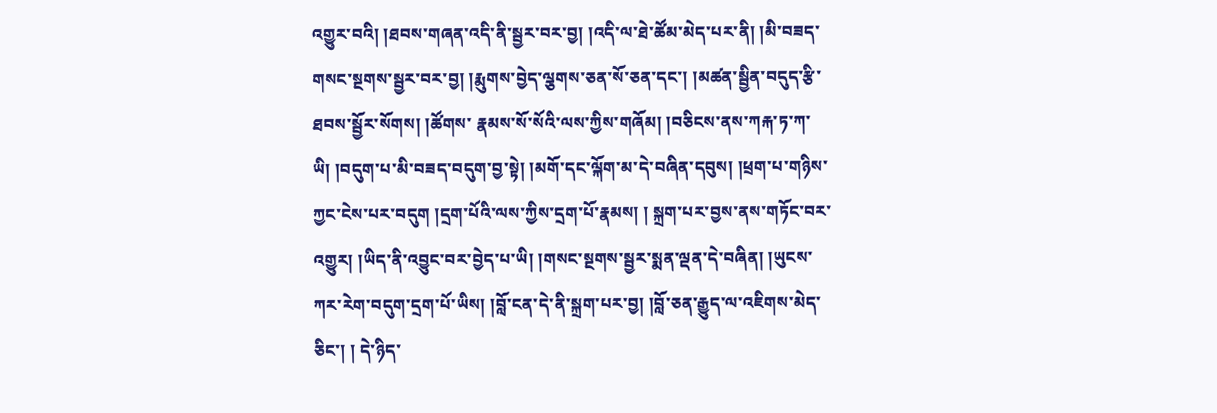འགྱུར་བའི། །ཐབས་གཞན་འདི་ནི་སྦྱར་བར་བྱ། །འདི་ལ་ཐེ་ཚོམ་མེད་པར་ནི། །མི་བཟད་གསང་སྔགས་སྦྱར་བར་བྱ། །རྨུགས་བྱེད་ལྕགས་ཅན་སོ་ཅན་དང་། །མཚན་སྦྱིན་བདུད་རྩི་ཐབས་སྦྱོར་སོགས། །ཚོགས་ རྣམས་སོ་སོའི་ལས་ཀྱིས་གཞོམ། །བཅིངས་ནས་ཀརྐ་ཏ་ཀ་ཡི། །བདུག་པ་མི་བཟད་བདུག་བྱ་སྟེ། །མགོ་དང་ལྐོག་མ་དེ་བཞིན་དབུས། །ཕྲག་པ་གཉིས་ཀྱང་ངེས་པར་བདུག །དྲག་པོའི་ལས་ཀྱིས་དྲག་པོ་རྣམས། ། སྐྲག་པར་བྱས་ནས་གཏོང་བར་འགྱུར། །ཡིད་ནི་འབྱུང་བར་བྱེད་པ་ཡི། །གསང་སྔགས་སྦྱར་སྨན་ལྡན་དེ་བཞིན། །ཡུངས་ཀར་རེག་བདུག་དྲག་པོ་ཡིས། །བློ་ངན་དེ་ནི་སྐྲག་པར་བྱ། །བློ་ཅན་རྒྱུད་ལ་འཇིགས་མེད་ཅིང་། ། དེ་ཉིད་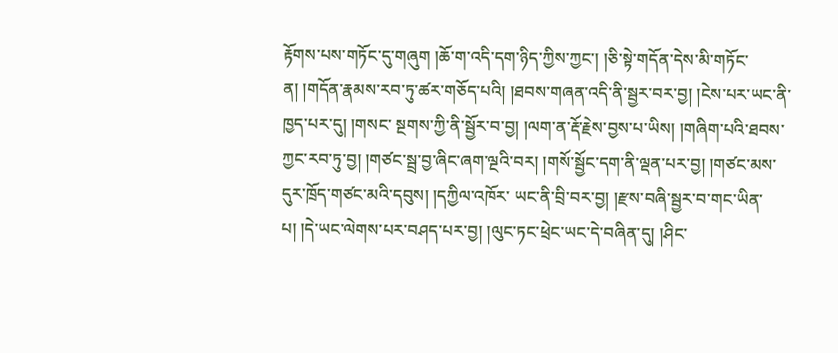རྟོགས་པས་གཏོང་དུ་གཞུག །ཆོ་ག་འདི་དག་ཉིད་ཀྱིས་ཀྱང་། །ཅི་སྟེ་གདོན་དེས་མི་གཏོང་ན། །གདོན་རྣམས་རབ་ཏུ་ཚར་གཅོད་པའི། །ཐབས་གཞན་འདི་ནི་སྦྱར་བར་བྱ། །ངེས་པར་ཡང་ནི་ཁྱད་པར་དུ། །གསང་ སྔགས་ཀྱི་ནི་སྦྱོར་བ་བྱ། །ལག་ན་རྡོ་རྗེས་བྱས་པ་ཡིས། །གཞིག་པའི་ཐབས་ཀྱང་རབ་ཏུ་བྱ། །གཙང་སྦྲ་བྱ་ཞིང་ཞག་ལྔའི་བར། །གསོ་སྦྱོང་དག་ནི་ལྡན་པར་བྱ། །གཙང་མས་དུར་ཁྲོད་གཙང་མའི་དབུས། །དཀྱིལ་འཁོར་ ཡང་ནི་བྲི་བར་བྱ། །རྫས་བཞི་སྦྱར་བ་གང་ཡིན་པ། །དེ་ཡང་ལེགས་པར་བཤད་པར་བྱ། །ལུང་ཏང་ཕྲེང་ཡང་དེ་བཞིན་དུ། །ཤིང་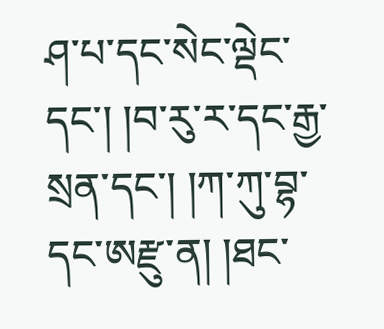ཤ་པ་དང་སེང་ལྡེང་དང་། །བ་རུ་ར་དང་རྒྱ་སྲན་དང་། །ཀ་ཀུ་བྷ་དང་ཨརྫུ་ན། །ཐང་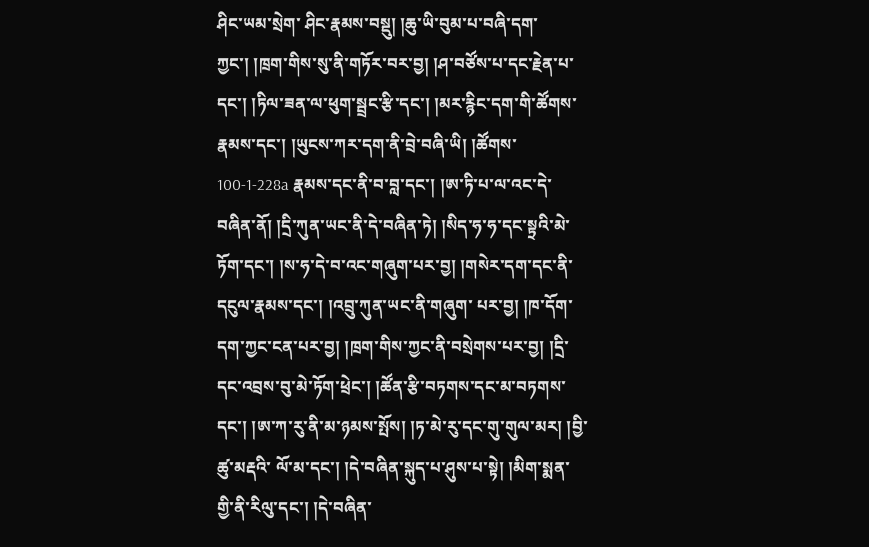ཤིང་ཡམ་སྲེག་ ཤིང་རྣམས་བསྡུ། །ཆུ་ཡི་བུམ་པ་བཞི་དག་ཀྱང་། །ཁྲག་གིས་སུ་ནི་གཏོར་བར་བྱ། །ཤ་བཙོས་པ་དང་རྗེན་པ་དང་། །ཏིལ་ཟན་ལ་ཕུག་སྦྲང་རྩི་དང་། །མར་རྙིང་དག་གི་ཚོགས་རྣམས་དང་། །ཡུངས་ཀར་དག་ནི་བྲེ་བཞི་ཡི། །ཚོགས་ 100-1-228a རྣམས་དང་ནི་བ་བླ་དང་། །ཨ་ཏི་པ་ལ་འང་དེ་བཞིན་ནོ། །དྲི་ཀུན་ཡང་ནི་དེ་བཞིན་ཏེ། །སིད་ཧ་ཧ་དང་སྟྲའི་མེ་ཏོག་དང་། །ས་ཧ་དེ་བ་འང་གཞུག་པར་བྱ། །གསེར་དག་དང་ནི་དངུལ་རྣམས་དང་། །འབྲུ་ཀུན་ཡང་ནི་གཞུག་ པར་བྱ། །ཁ་དོག་དག་ཀྱང་ངན་པར་བྱ། །ཁྲག་གིས་ཀྱང་ནི་བསྲེགས་པར་བྱ། །དྲི་དང་འབྲས་བུ་མེ་ཏོག་ཕྲེང་། །ཚོན་རྩི་བཏགས་དང་མ་བཏགས་དང་། །ཨ་ཀ་རུ་ནི་མ་ཉམས་སྤོས། །ཏ་མེ་རུ་དང་གུ་གུལ་མར། །བྱི་ཚུ་མརྡའི་ ལོ་མ་དང་། །དེ་བཞིན་སྐུད་པ་ཤུས་པ་སྟེ། །མིག་སྨན་གྱི་ནི་རིལུ་དང་། །དེ་བཞིན་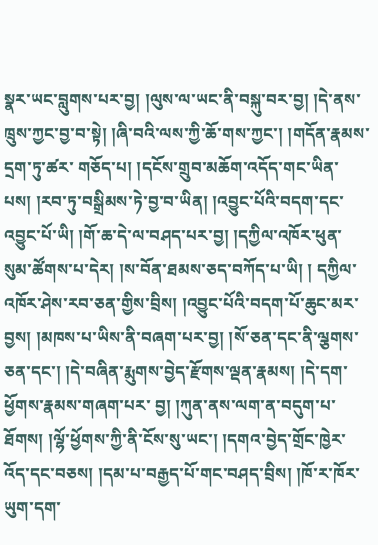སྣར་ཡང་བླུགས་པར་བྱ། །ལུས་ལ་ཡང་ནི་བསྐུ་བར་བྱ། །དེ་ནས་ཁྲུས་ཀྱང་བྱ་བ་སྟེ། །ཞི་བའི་ལས་ཀྱི་ཆོ་གས་ཀྱང་། །གདོན་རྣམས་དྲག་ཏུ་ཚར་ གཅོད་པ། །དངོས་གྲུབ་མཆོག་འདོད་གང་ཡིན་པས། །རབ་ཏུ་བསྒྲིམས་ཏེ་བྱ་བ་ཡིན། །འབྱུང་པོའི་བདག་དང་འབྱུང་པོ་ཡི། །གོ་ཆ་དེ་ལ་བཤད་པར་བྱ། །དཀྱིལ་འཁོར་ཕུན་སུམ་ཚོགས་པ་དེར། །ས་བོན་ཐམས་ཅད་བཀོད་པ་ཡི། ། དཀྱིལ་འཁོར་ཤེས་རབ་ཅན་གྱིས་བྲིས། །འབྱུང་པོའི་བདག་པོ་ཆུང་མར་བྱས། །མཁས་པ་ཡིས་ནི་བཞག་པར་བྱ། །སོ་ཅན་དང་ནི་ལྕགས་ཅན་དང་། །དེ་བཞིན་རྨུགས་བྱེད་རྫོགས་ལྡན་རྣམས། །དེ་དག་ཕྱོགས་རྣམས་གཞག་པར་ བྱ། །ཀུན་ནས་ལག་ན་བདུག་པ་ཐོགས། །ལྷོ་ཕྱོགས་ཀྱི་ནི་ངོས་སུ་ཡང་། །དགའ་བྱེད་གྲོང་ཁྱེར་འོད་དང་བཅས། །དམ་པ་བརྒྱད་པོ་གང་བཤད་བྲིས། །ཁོ་ར་ཁོར་ཡུག་དག་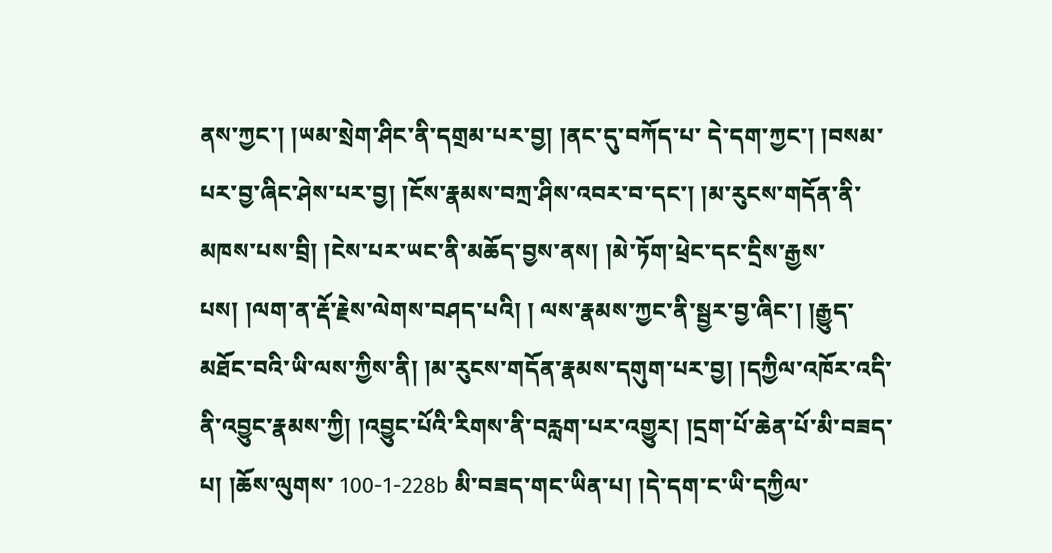ནས་ཀྱང་། །ཡམ་སྲེག་ཤིང་ནི་དགྲམ་པར་བྱ། །ནང་དུ་བཀོད་པ་ དེ་དག་ཀྱང་། །བསམ་པར་བྱ་ཞིང་ཤེས་པར་བྱ། །ངོས་རྣམས་བཀྲ་ཤིས་འབར་བ་དང་། །མ་རུངས་གདོན་ནི་མཁས་པས་བྲི། །ངེས་པར་ཡང་ནི་མཆོད་བྱས་ནས། །མེ་ཏོག་ཕྲེང་དང་དྲིས་རྒྱས་པས། །ལག་ན་རྡོ་རྗེས་ལེགས་བཤད་པའི། ། ལས་རྣམས་ཀྱང་ནི་སྦྱར་བྱ་ཞིང་། །རྒྱུད་མཐོང་བའི་ཡི་ལས་ཀྱིས་ནི། །མ་རུངས་གདོན་རྣམས་དགུག་པར་བྱ། །དཀྱིལ་འཁོར་འདི་ནི་འབྱུང་རྣམས་ཀྱི། །འབྱུང་པོའི་རིགས་ནི་བརླག་པར་འགྱུར། །དྲག་པོ་ཆེན་པོ་མི་བཟད་པ། །ཆོས་ལུགས་ 100-1-228b མི་བཟད་གང་ཡིན་པ། །དེ་དག་ང་ཡི་དཀྱིལ་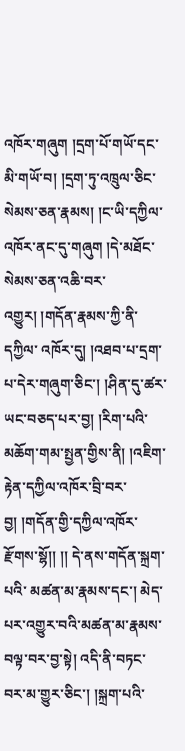འཁོར་གཞུག །དྲག་པོ་གཡོ་དང་མི་གཡོ་བ། །དྲག་ཏུ་འཁྲུལ་ཅིང་སེམས་ཅན་རྣམས། །ང་ཡི་དཀྱིལ་འཁོར་ནང་དུ་གཞུག །དེ་མཐོང་སེམས་ཅན་འཆི་བར་འགྱུར། །གདོན་རྣམས་ཀྱི་ནི་དཀྱིལ་ འཁོར་དུ། །འཐབ་པ་དྲག་པ་དེར་གཞུག་ཅིང་། །ཤིན་དུ་ཚར་ཡང་བཅད་པར་བྱ། །རིག་པའི་མཆོག་གམ་སྤྱན་གྱིས་ནི། །འཇིག་རྟེན་དཀྱིལ་འཁོར་བྲི་བར་བྱ། །གདོན་གྱི་དཀྱིལ་འཁོར་རྫོགས་སྷོ།། །། དེ་ནས་གདོན་སྐྲག་པའི་ མཚན་མ་རྣམས་དང་། མེད་པར་འགྱུར་བའི་མཚན་མ་རྣམས་བལྟ་བར་བྱ་སྟེ། འདི་ནི་བཏང་བར་མ་གྱུར་ཅིང་། །སྐྲག་པའི་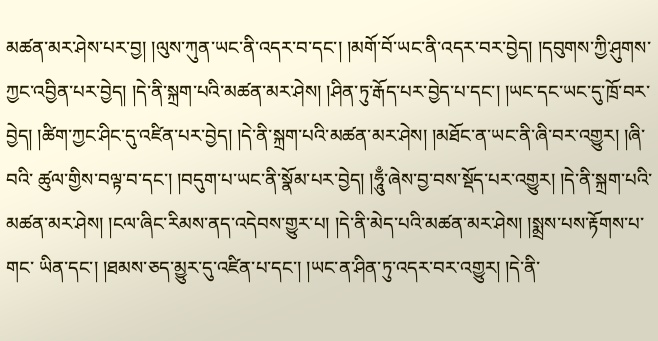མཚན་མར་ཤེས་པར་བྱ། །ལུས་ཀུན་ཡང་ནི་འདར་བ་དང་། །མགོ་བོ་ཡང་ནི་འདར་བར་བྱེད། །དབུགས་ཀྱི་ཤུགས་ ཀྱང་འབྱིན་པར་བྱེད། །དེ་ནི་སྐྲག་པའི་མཚན་མར་ཤེས། །ཤིན་ཏུ་རྒོད་པར་བྱེད་པ་དང་། །ཡང་དང་ཡང་དུ་ཁྲོ་བར་བྱེད། །ཚིག་ཀྱང་ཤིང་དུ་འཛིན་པར་བྱེད། །དེ་ནི་སྐྲག་པའི་མཚན་མར་ཤེས། །མཐོང་ན་ཡང་ནི་ཞི་བར་འགྱུར། །ཞི་བའི་ ཚུལ་གྱིས་བལྟ་བ་དང་། །བདུག་པ་ཡང་ནི་སྣོམ་པར་བྱེད། །ཧཱུྃ་ཞེས་བྱ་བས་སྡོད་པར་འགྱུར། །དེ་ནི་སྐྲག་པའི་མཚན་མར་ཤེས། །ངལ་ཞིང་རིམས་ནད་འདེབས་གྱུར་པ། །དེ་ནི་མེད་པའི་མཚན་མར་ཤེས། །སྨྲས་པས་རྟོགས་པ་གང་ ཡིན་དང་། །ཐམས་ཅད་མྱུར་དུ་འཛིན་པ་དང་། །ཡང་ན་ཤིན་ཏུ་འདར་བར་འགྱུར། །དེ་ནི་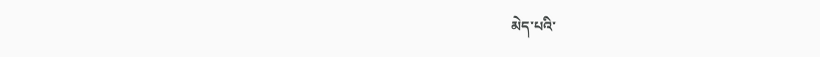མེད་པའི་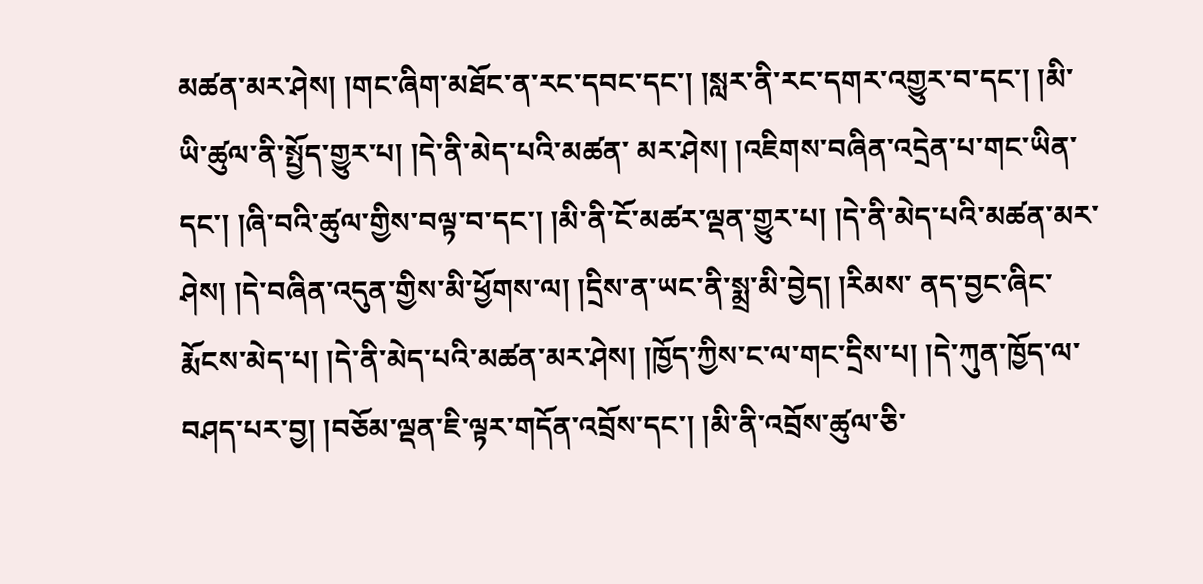མཚན་མར་ཤེས། །གང་ཞིག་མཐོང་ན་རང་དབང་དང་། །སླར་ནི་རང་དགར་འགྱུར་བ་དང་། །མི་ཡི་ཚུལ་ནི་སྤྱོད་གྱུར་པ། །དེ་ནི་མེད་པའི་མཚན་ མར་ཤེས། །འཇིགས་བཞིན་འདྲེན་པ་གང་ཡིན་དང་། །ཞི་བའི་ཚུལ་གྱིས་བལྟ་བ་དང་། །མི་ནི་ངོ་མཚར་ལྡན་གྱུར་པ། །དེ་ནི་མེད་པའི་མཚན་མར་ཤེས། །དེ་བཞིན་འདུན་གྱིས་མི་ཕྱོགས་ལ། །དྲིས་ན་ཡང་ནི་སྨྲ་མི་བྱེད། །རིམས་ ནད་བྱང་ཞིང་རྨོངས་མེད་པ། །དེ་ནི་མེད་པའི་མཚན་མར་ཤེས། །ཁྱོད་ཀྱིས་ང་ལ་གང་དྲིས་པ། །དེ་ཀུན་ཁྱོད་ལ་བཤད་པར་བྱ། །བཅོམ་ལྡན་ཇི་ལྟར་གདོན་འབྲོས་དང་། །མི་ནི་འབྲོས་ཚུལ་ཅི་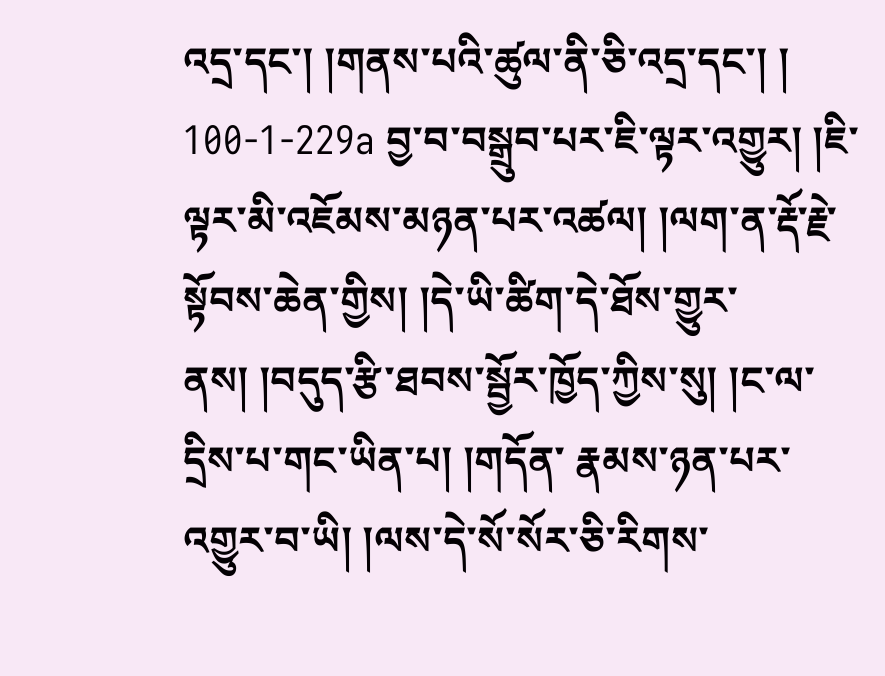འདྲ་དང་། །གནས་པའི་ཚུལ་ནི་ཅི་འདྲ་དང་། ། 100-1-229a བྱ་བ་བསྒྲུབ་པར་ཇི་ལྟར་འགྱུར། །ཇི་ལྟར་མི་འཇོམས་མཉན་པར་འཚལ། །ལག་ན་རྡོ་རྗེ་སྟོབས་ཆེན་གྱིས། །དེ་ཡི་ཚིག་དེ་ཐོས་གྱུར་ནས། །བདུད་རྩི་ཐབས་སྦྱོར་ཁྱོད་ཀྱིས་སུ། །ང་ལ་དྲིས་པ་གང་ཡིན་པ། །གདོན་ རྣམས་ཉན་པར་འགྱུར་བ་ཡི། །ལས་དེ་སོ་སོར་ཅི་རིགས་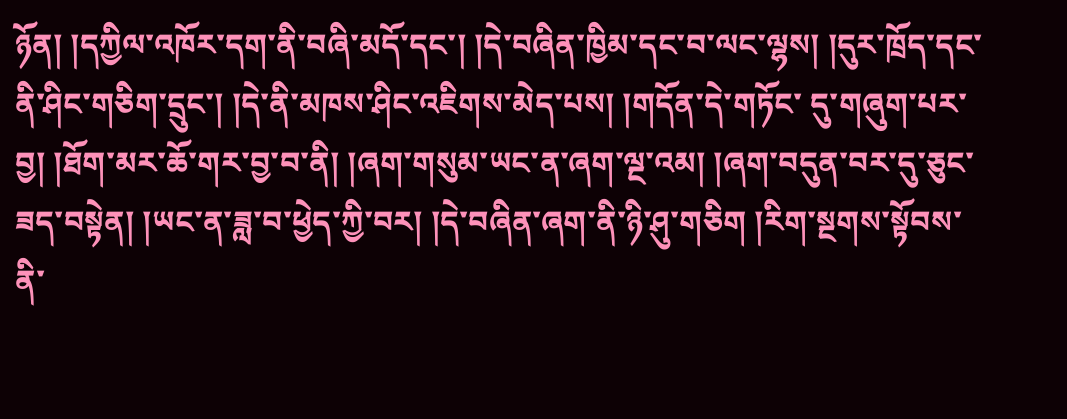ཉོན། །དཀྱིལ་འཁོར་དག་ནི་བཞི་མདོ་དང་། །དེ་བཞིན་ཁྱིམ་དང་བ་ལང་ལྷས། །དུར་ཁྲོད་དང་ནི་ཤིང་གཅིག་དྲུང་། །དེ་ནི་མཁས་ཤིང་འཇིགས་མེད་པས། །གདོན་དེ་གཏོང་ དུ་གཞུག་པར་བྱ། །ཐོག་མར་ཆོ་གར་བྱ་བ་ནི། །ཞག་གསུམ་ཡང་ན་ཞག་ལྔ་འམ། །ཞག་བདུན་བར་དུ་ཅུང་ཟད་བསྟེན། །ཡང་ན་ཟླ་བ་ཕྱེད་ཀྱི་བར། །དེ་བཞིན་ཞག་ནི་ཉི་ཤུ་གཅིག །རིག་སྔགས་སྟོབས་ནི་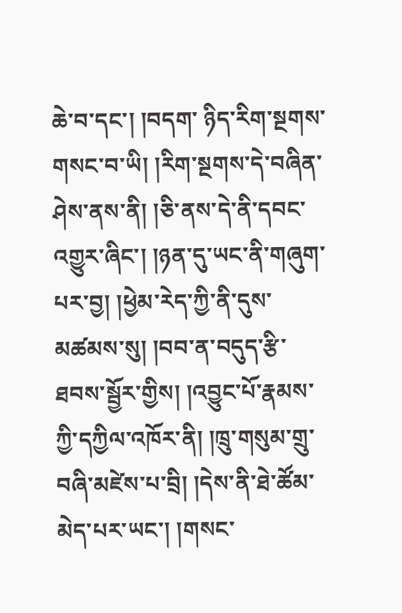ཆེ་བ་དང་། །བདག་ ཉིད་རིག་སྔགས་གསང་བ་ཡི། །རིག་སྔགས་དེ་བཞིན་ཤེས་ནས་ནི། །ཅི་ནས་དེ་ནི་དབང་འགྱུར་ཞིང་། །ཉན་དུ་ཡང་ནི་གཞུག་པར་བྱ། །ཕྱེམ་རེད་ཀྱི་ནི་དུས་མཚམས་སུ། །བབ་ན་བདུད་རྩི་ཐབས་སྦྱོར་གྱིས། །འབྱུང་པོ་རྣམས་ ཀྱི་དཀྱིལ་འཁོར་ནི། །ཁྲུ་གསུམ་གྲུ་བཞི་མཛེས་པ་བྲི། །དེས་ནི་ཐེ་ཚོམ་མེད་པར་ཡང་། །གསང་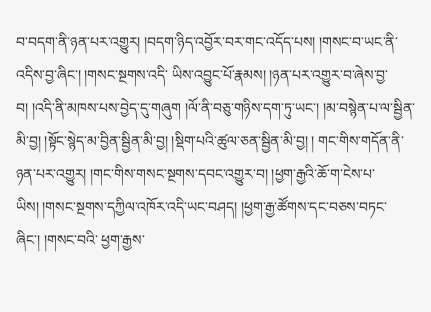བ་བདག་ནི་ཉན་པར་འགྱུར། །བདག་ཉིད་འབྱོར་བར་གང་འདོད་པས། །གསང་བ་ཡང་ནི་འདིས་བྱ་ཞིང་། །གསང་སྔགས་འདི་ ཡིས་འབྱུང་པོ་རྣམས། །ཉན་པར་འགྱུར་བ་ཞེས་བྱ་བ། །འདི་ནི་མཁས་པས་བྱེད་དུ་གཞུག །ལོ་ནི་བཅུ་གཉིས་དག་ཏུ་ཡང་། །མ་བསྙེན་པ་ལ་སྦྱིན་མི་བྱ། །སྟོང་སྙེད་མ་བྱིན་སྦྱིན་མི་བྱ། །སྡིག་པའི་ཚུལ་ཅན་སྦྱིན་མི་བྱ། ། གང་གིས་གདོན་ནི་ཉན་པར་འགྱུར། །གང་གིས་གསང་སྔགས་དབང་འགྱུར་བ། །ཕྱག་རྒྱའི་ཆོ་ག་ངེས་པ་ཡིས། །གསང་སྔགས་དཀྱིལ་འཁོར་འདི་ཡང་བཤད། །ཕྱག་རྒྱ་ཚོགས་དང་བཅས་བཏང་ཞིང་། །གསང་བའི་ ཕྱག་རྒྱས་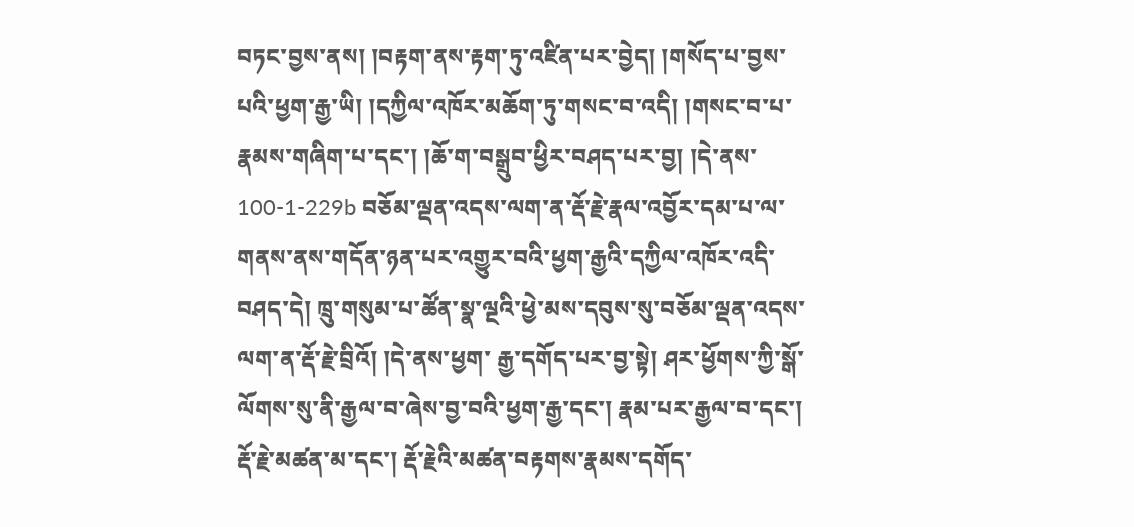བཏང་བྱས་ནས། །བརྟག་ནས་རྟག་ཏུ་འཛིན་པར་བྱེད། །གསོད་པ་བྱས་པའི་ཕྱག་རྒྱ་ཡི། །དཀྱིལ་འཁོར་མཆོག་ཏུ་གསང་བ་འདི། །གསང་བ་པ་རྣམས་གཞིག་པ་དང་། །ཆོ་ག་བསྒྲུབ་ཕྱིར་བཤད་པར་བྱ། །དེ་ནས་ 100-1-229b བཅོམ་ལྡན་འདས་ལག་ན་རྡོ་རྗེ་རྣལ་འབྱོར་དམ་པ་ལ་གནས་ནས་གདོན་ཉན་པར་འགྱུར་བའི་ཕྱག་རྒྱའི་དཀྱིལ་འཁོར་འདི་བཤད་དེ། ཁྲུ་གསུམ་པ་ཚོན་སྣ་ལྔའི་ཕྱེ་མས་དབུས་སུ་བཅོམ་ལྡན་འདས་ལག་ན་རྡོ་རྗེ་བྲིའོ། །དེ་ནས་ཕྱག་ རྒྱ་དགོད་པར་བྱ་སྟེ། ཤར་ཕྱོགས་ཀྱི་སྒོ་ལོགས་སུ་ནི་རྒྱལ་བ་ཞེས་བྱ་བའི་ཕྱག་རྒྱ་དང་། རྣམ་པར་རྒྱལ་བ་དང་། རྡོ་རྗེ་མཚན་མ་དང་། རྡོ་རྗེའི་མཚན་བརྟགས་རྣམས་དགོད་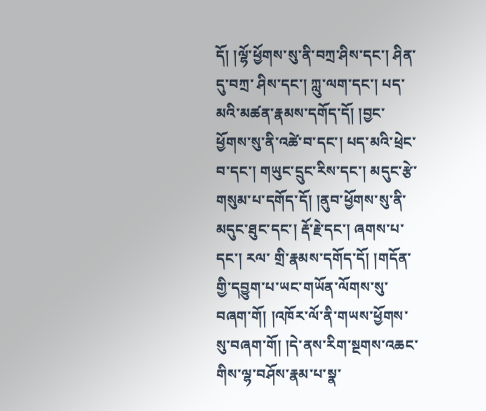དོ། །ལྷོ་ཕྱོགས་སུ་ནི་བཀྲ་ཤིས་དང་། ཤིན་དུ་བཀྲ་ ཤིས་དང་། ཀླུ་ལག་དང་། པད་མའི་མཚན་རྣམས་དགོད་དོ། །བྱང་ཕྱོགས་སུ་ནི་འཚེ་བ་དང་། པད་མའི་ཕྲེང་བ་དང་། གཡུང་དྲུང་རིས་དང་། མདུང་རྩེ་གསུམ་པ་དགོད་དོ། །ནུབ་ཕྱོགས་སུ་ནི་མདུང་ཐུང་དང་། རྡོ་རྗེ་དང་། ཞགས་པ་དང་། རལ་ གྲི་རྣམས་དགོད་དོ། །གདོན་གྱི་དབྱུག་པ་ཡང་གཡོན་ལོགས་སུ་བཞག་གོ། །འཁོར་ལོ་ནི་གཡས་ཕྱོགས་སུ་བཞག་གོ། །དེ་ནས་རིག་སྔགས་འཆང་གིས་ལྷ་བཤོས་རྣམ་པ་སྣ་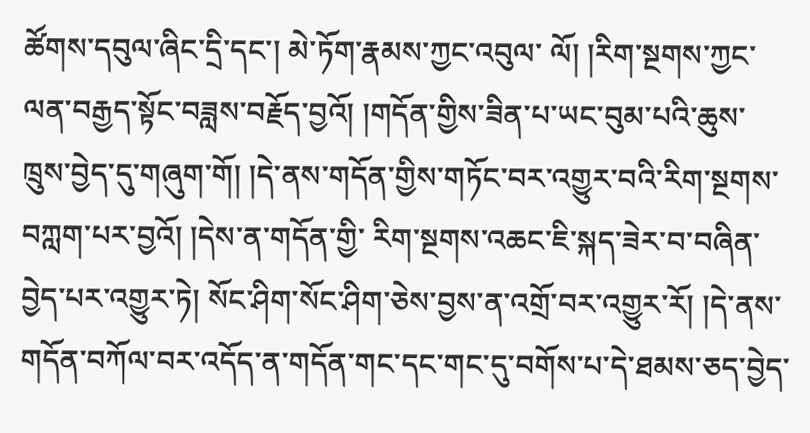ཚོགས་དབུལ་ཞིང་དྲི་དང་། མེ་ཏོག་རྣམས་ཀྱང་འབུལ་ ལོ། །རིག་སྔགས་ཀྱང་ལན་བརྒྱད་སྟོང་བཟླས་བརྗོད་བྱའོ། །གདོན་གྱིས་ཟིན་པ་ཡང་བུམ་པའི་ཆུས་ཁྲུས་བྱེད་དུ་གཞུག་གོ། །དེ་ནས་གདོན་གྱིས་གཏོང་བར་འགྱུར་བའི་རིག་སྔགས་བཀླག་པར་བྱའོ། །དེས་ན་གདོན་གྱི་ རིག་སྔགས་འཆང་ཇི་སྐད་ཟེར་བ་བཞིན་བྱེད་པར་འགྱུར་ཏེ། སོང་ཤིག་སོང་ཤིག་ཅེས་བྱས་ན་འགྲོ་བར་འགྱུར་རོ། །དེ་ནས་གདོན་བཀོལ་བར་འདོད་ན་གདོན་གང་དང་གང་དུ་བགོས་པ་དེ་ཐམས་ཅད་བྱེད་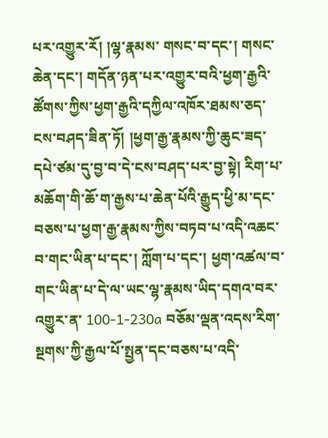པར་འགྱུར་རོ། །ལྷ་རྣམས་ གསང་བ་དང་། གསང་ཆེན་དང་། གདོན་ཉན་པར་འགྱུར་བའི་ཕྱག་རྒྱའི་ཚོགས་ཀྱིས་ཕྱག་རྒྱའི་དཀྱིལ་འཁོར་ཐམས་ཅད་ངས་བཤད་ཟིན་ཏོ། །ཕྱག་རྒྱ་རྣམས་ཀྱི་ཆུང་ཟད་དཔེ་ཙམ་དུ་བྱ་བ་དེ་ངས་བཤད་པར་བྱ་སྟེ། རིག་པ་མཆོག་གི་ཆོ་ག་རྒྱས་པ་ཆེན་པོའི་རྒྱུད་ཕྱི་མ་དང་བཅས་པ་ཕྱག་རྒྱ་རྣམས་ཀྱིས་བཏབ་པ་འདི་འཆང་བ་གང་ཡིན་པ་དང་། ཀློག་པ་དང་། ཕྱག་འཚལ་བ་གང་ཡིན་པ་དེ་ལ་ཡང་ལྷ་རྣམས་ཡིད་དགའ་བར་འགྱུར་ན་ 100-1-230a བཅོམ་ལྡན་འདས་རིག་སྔགས་ཀྱི་རྒྱལ་པོ་སྤྱན་དང་བཅས་པ་འདི་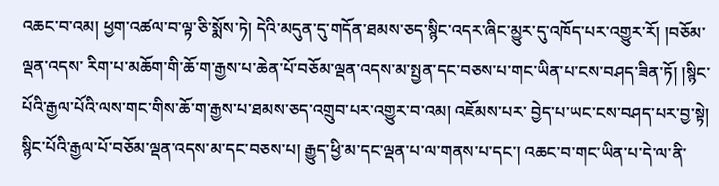འཆང་བ་འམ། ཕྱག་འཚལ་བ་ལྟ་ཅི་སྨོས་ཏེ། དེའི་མདུན་དུ་གདོན་ཐམས་ཅད་སྙིང་འདར་ཞིང་མྱུར་དུ་འཁོད་པར་འགྱུར་རོ། །བཅོམ་ལྡན་འདས་ རིག་པ་མཆོག་གི་ཆོ་ག་རྒྱས་པ་ཆེན་པོ་བཅོམ་ལྡན་འདས་མ་སྤྱན་དང་བཅས་པ་གང་ཡིན་པ་ངས་བཤད་ཟིན་ཏོ། །སྙིང་པོའི་རྒྱལ་པོའི་ལས་གང་གིས་ཆོ་ག་རྒྱས་པ་ཐམས་ཅད་འགྲུབ་པར་འགྱུར་བ་འམ། འཇོམས་པར་ བྱེད་པ་ཡང་ངས་བཤད་པར་བྱ་སྟེ། སྙིང་པོའི་རྒྱལ་པོ་བཅོམ་ལྡན་འདས་མ་དང་བཅས་པ། རྒྱུད་ཕྱི་མ་དང་ལྡན་པ་ལ་གནས་པ་དང་། འཆང་བ་གང་ཡིན་པ་དེ་ལ་ནི་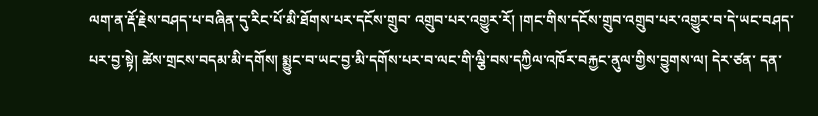ལག་ན་རྡོ་རྗེས་བཤད་པ་བཞིན་དུ་རིང་པོ་མི་ཐོགས་པར་དངོས་གྲུབ་ འགྲུབ་པར་འགྱུར་རོ། །གང་གིས་དངོས་གྲུབ་འགྲུབ་པར་འགྱུར་བ་དེ་ཡང་བཤད་པར་བྱ་སྟེ། ཚེས་གྲངས་བདམ་མི་དགོས། སྨྱུང་བ་ཡང་བྱ་མི་དགོས་པར་བ་ལང་གི་ལྕི་བས་དཀྱིལ་འཁོར་བརྐྱང་ནུལ་གྱིས་བྱུགས་ལ། དེར་ཙན་ དན་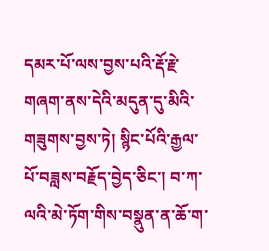དམར་པོ་ལས་བྱས་པའི་རྡོ་རྗེ་གཞག་ནས་དེའི་མདུན་དུ་མིའི་གཟུགས་བྱས་ཏེ། སྙིང་པོའི་རྒྱལ་པོ་བཟླས་བརྗོད་བྱེད་ཅིང་། བ་ཀ་ལའི་མེ་ཏོག་གིས་བསྣུན་ན་ཆོ་ག་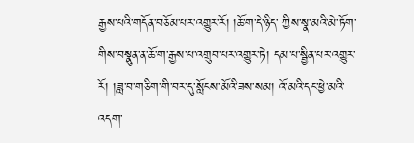རྒྱས་པའི་གདོན་བཅོམ་པར་འགྱུར་རོ། །ཆོ་ག་དེ་ཉིད་ ཀྱིས་སྣ་མའི་མེ་ཏོག་གིས་བསྣུན་ན་ཆོ་ག་རྒྱས་པ་འགྲུབ་པར་འགྱུར་ཏེ། དམ་པ་སྦྱིན་པར་འགྱུར་རོ། །ཟླ་བ་གཅིག་གི་བར་དུ་སློངས་མོའི་ཟས་སམ། འོ་མའི་དང་ཕྱེ་མའི་འདག་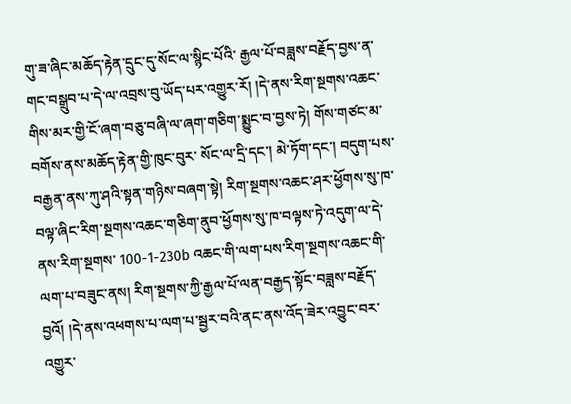གུ་ཟ་ཞིང་མཆོད་རྟེན་དྲུང་དུ་སོང་ལ་སྙིང་པོའི་ རྒྱལ་པོ་བཟླས་བརྗོད་བྱས་ན་གང་བསྒྲུབ་པ་དེ་ལ་འབྲས་བུ་ཡོད་པར་འགྱུར་རོ། །དེ་ནས་རིག་སྔགས་འཆང་གིས་མར་གྱི་ངོ་ཞག་བཅུ་བཞི་ལ་ཞག་གཅིག་སྨྱུང་བ་བྱས་ཏེ། གོས་གཙང་མ་བགོས་ནས་མཆོད་རྟེན་གྱི་ཁུང་བུར་ སོང་ལ་དྲི་དང་། མེ་ཏོག་དང་། བདུག་པས་བརྒྱན་ནས་ཀུ་ཤའི་སྟན་གཉིས་བཞག་སྟེ། རིག་སྔགས་འཆང་ཤར་ཕྱོགས་སུ་ཁ་བལྟ་ཞིང་རིག་སྔགས་འཆང་གཅིག་ནུབ་ཕྱོགས་སུ་ཁ་བལྟས་ཏེ་འདུག་ལ་དེ་ནས་རིག་སྔགས་ 100-1-230b འཆང་གི་ལག་པས་རིག་སྔགས་འཆང་གི་ལག་པ་བཟུང་ནས། རིག་སྔགས་ཀྱི་རྒྱལ་པོ་ལན་བརྒྱད་སྟོང་བཟླས་བརྗོད་བྱའོ། །དེ་ནས་འཕགས་པ་ལག་པ་སྦྱར་བའི་ནང་ནས་འོད་ཟེར་འབྱུང་བར་འགྱུར་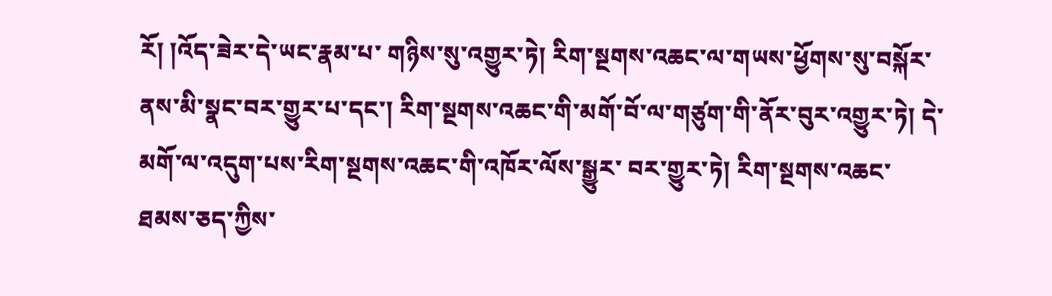རོ། །འོད་ཟེར་དེ་ཡང་རྣམ་པ་ གཉིས་སུ་འགྱུར་ཏེ། རིག་སྔགས་འཆང་ལ་གཡས་ཕྱོགས་སུ་བསྐོར་ནས་མི་སྣང་བར་གྱུར་པ་དང་། རིག་སྔགས་འཆང་གི་མགོ་བོ་ལ་གཙུག་གི་ནོར་བུར་འགྱུར་ཏེ། དེ་མགོ་ལ་འདུག་པས་རིག་སྔགས་འཆང་གི་འཁོར་ལོས་སྒྱུར་ བར་གྱུར་ཏེ། རིག་སྔགས་འཆང་ཐམས་ཅད་ཀྱིས་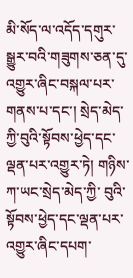མི་སོད་ལ་འདོད་དགུར་སྒྱུར་བའི་གཟུགས་ཅན་དུ་འགྱུར་ཞིང་བསྐལ་པར་གནས་པ་དང་། སྲེད་མེད་ཀྱི་བུའི་སྟོབས་ཕྱེད་དང་ལྡན་པར་འགྱུར་ཏེ། གཉིས་ཀ་ཡང་སྲེད་མེད་ཀྱི་ བུའི་སྟོབས་ཕྱེད་དང་ལྡན་པར་འགྱུར་ཞིང་དཔག་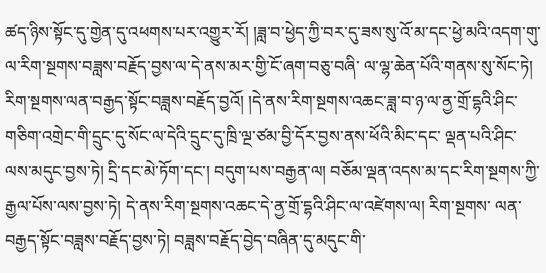ཚད་ཉིས་སྟོང་དུ་གྱེན་དུ་འཕགས་པར་འགྱུར་རོ། །ཟླ་བ་ཕྱེད་ཀྱི་བར་དུ་ཟས་སུ་འོ་མ་དང་ཕྱེ་མའི་འདག་གུ་ལ་རིག་སྔགས་བཟླས་བརྗོད་བྱས་ལ་དེ་ནས་མར་གྱི་ངོ་ཞག་བཅུ་བཞི་ ལ་ལྷ་ཆེན་པོའི་གནས་སུ་སོང་ཏེ། རིག་སྔགས་ལན་བརྒྱད་སྟོང་བཟླས་བརྗོད་བྱའོ། །དེ་ནས་རིག་སྔགས་འཆང་ཟླ་བ་ཉ་ལ་ནྱ་གྲོ་དྷའི་ཤིང་གཅིག་འགྲེང་གི་དྲུང་དུ་སོང་ལ་དེའི་དྲུང་དུ་ཁྲི་ལྔ་ཙམ་བྱི་དོར་བྱས་ནས་ཕོའི་མིང་དང་ ལྡན་པའི་ཤིང་ལས་མདུང་བྱས་ཏེ། དྲི་དང་མེ་ཏོག་དང་། བདུག་པས་བརྒྱན་ལ། བཅོམ་ལྡན་འདས་མ་དང་རིག་སྔགས་ཀྱི་རྒྱལ་པོས་ལས་བྱས་ཏེ། དེ་ནས་རིག་སྔགས་འཆང་དེ་ནྱ་གྲོ་དྷའི་ཤིང་ལ་འཛེགས་ལ། རིག་སྔགས་ ལན་བརྒྱད་སྟོང་བཟླས་བརྗོད་བྱས་ཏེ། བཟླས་བརྗོད་བྱེད་བཞིན་དུ་མདུང་གི་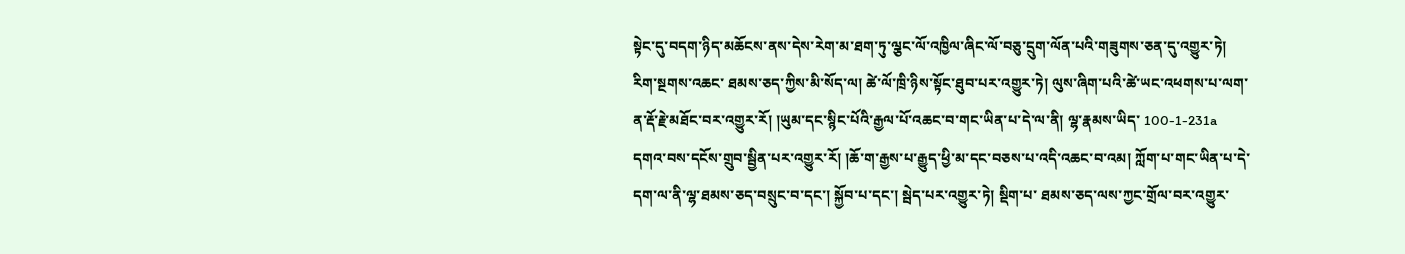སྟེང་དུ་བདག་ཉིད་མཆོངས་ནས་དེས་རེག་མ་ཐག་ཏུ་ལྕང་ལོ་འཁྱིལ་ཞིང་ལོ་བཅུ་དྲུག་ལོན་པའི་གཟུགས་ཅན་དུ་འགྱུར་ཏེ། རིག་སྔགས་འཆང་ ཐམས་ཅད་ཀྱིས་མི་སོད་ལ། ཚེ་ལོ་ཁྲི་ཉིས་སྟོང་ཐུབ་པར་འགྱུར་ཏེ། ལུས་ཞིག་པའི་ཚེ་ཡང་འཕགས་པ་ལག་ན་རྡོ་རྗེ་མཐོང་བར་འགྱུར་རོ། །ཡུམ་དང་སྙིང་པོའི་རྒྱལ་པོ་འཆང་བ་གང་ཡིན་པ་དེ་ལ་ནི། ལྷ་རྣམས་ཡིད་ 100-1-231a དགའ་བས་དངོས་གྲུབ་སྦྱིན་པར་འགྱུར་རོ། །ཆོ་ག་རྒྱས་པ་རྒྱུད་ཕྱི་མ་དང་བཅས་པ་འདི་འཆང་བ་འམ། ཀློག་པ་གང་ཡིན་པ་དེ་དག་ལ་ནི་ལྷ་ཐམས་ཅད་བསྲུང་བ་དང་། སྐྱོབ་པ་དང་། སྦེད་པར་འགྱུར་ཏེ། སྡིག་པ་ ཐམས་ཅད་ལས་ཀྱང་གྲོལ་བར་འགྱུར་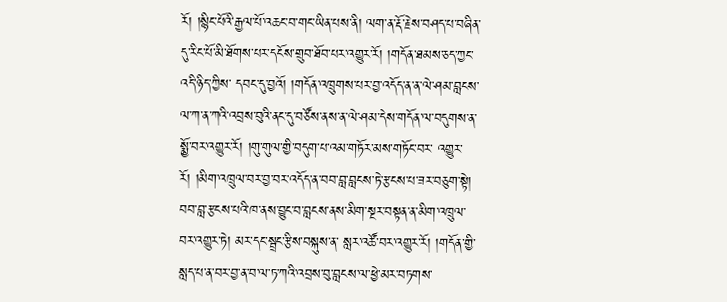རོ། །སྙིང་པོའི་རྒྱལ་པོ་འཆང་བ་གང་ཡིན་པས་ནི། ལག་ན་རྡོ་རྗེས་བཤད་པ་བཞིན་དུ་རིང་པོ་མི་ཐོགས་པར་དངོས་གྲུབ་ཐོབ་པར་འགྱུར་རོ། །གདོན་ཐམས་ཅད་ཀྱང་འདི་ཉིད་ཀྱིས་ དབང་དུ་བྱའོ། །གདོན་འཁྲུགས་པར་བྱ་འདོད་ན་ན་ལེ་ཤམ་བླངས་ལ་ཀ་ན་ཀའི་འབྲས་བུའི་ནང་དུ་བཙོས་ནས་ན་ལེ་ཤམ་དེས་གདོན་ལ་བདུགས་ན་སྨྱོ་བར་འགྱུར་རོ། །གུ་གུལ་གྱི་བདུག་པ་འམ་གཏོར་མས་གཏོང་བར་ འགྱུར་རོ། །མིག་འཁྲུལ་བར་བྱ་བར་འདོད་ན་བབ་བླ་བླངས་ཏེ་རྩངས་པ་ཟར་བཅུག་སྟེ། བབ་བླ་རྩངས་པའི་ཁ་ནས་བྱུང་བ་བླངས་ནས་མིག་སྔར་བསྟན་ན་མིག་འཁྲུལ་བར་འགྱུར་ཏེ། མར་དང་སྦྲང་རྩིས་བསྐུས་ན་ སླར་འཚོ་བར་འགྱུར་རོ། །གདོན་གྱི་སླད་པ་ན་བར་བྱ་ན་བ་ལ་ཏ་ཀའི་འབྲས་བུ་བླངས་ལ་ཕྱེ་མར་བཏགས་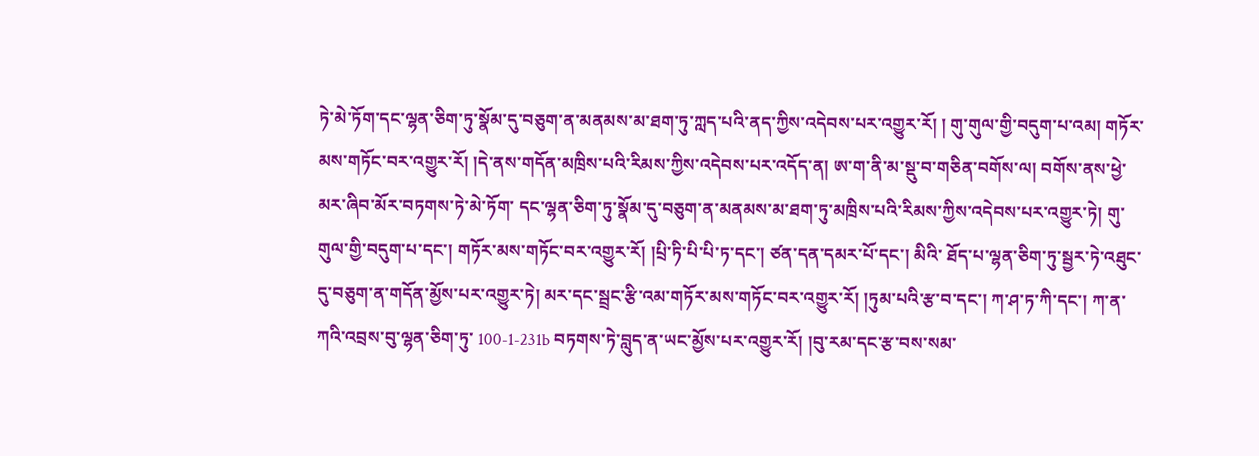ཏེ་མེ་ཏོག་དང་ལྷན་ཅིག་ཏུ་སྣོམ་དུ་བཅུག་ན་མནམས་མ་ཐག་ཏུ་ཀླད་པའི་ནད་ཀྱིས་འདེབས་པར་འགྱུར་རོ། ། གུ་གུལ་གྱི་བདུག་པ་འམ། གཏོར་མས་གཏོང་བར་འགྱུར་རོ། །དེ་ནས་གདོན་མཁྲིས་པའི་རིམས་ཀྱིས་འདེབས་པར་འདོད་ན། ཨ་ག་ནི་མ་སྡུ་བ་གཅིན་བགོས་ལ། བགོས་ནས་ཕྱེ་མར་ཞིབ་མོར་བཏགས་ཏེ་མེ་ཏོག་ དང་ལྷན་ཅིག་ཏུ་སྣོམ་དུ་བཅུག་ན་མནམས་མ་ཐག་ཏུ་མཁྲིས་པའི་རིམས་ཀྱིས་འདེབས་པར་འགྱུར་ཏེ། གུ་གུལ་གྱི་བདུག་པ་དང་། གཏོར་མས་གཏོང་བར་འགྱུར་རོ། །པྲི་ཏི་པི་པི་ཏ་དང་། ཙན་དན་དམར་པོ་དང་། མིའི་ ཐོད་པ་ལྷན་ཅིག་ཏུ་སྦྱར་ཏེ་འཐུང་དུ་བཅུག་ན་གདོན་མྱོས་པར་འགྱུར་ཏེ། མར་དང་སྦྲང་རྩི་འམ་གཏོར་མས་གཏོང་བར་འགྱུར་རོ། །ཏུམ་པའི་རྩ་བ་དང་། ཀ་ཤ་ཏ་ཀི་དང་། ཀ་ན་ཀའི་འབྲས་བུ་ལྷན་ཅིག་ཏུ་ 100-1-231b བཏགས་ཏེ་བླུད་ན་ཡང་མྱོས་པར་འགྱུར་རོ། །བུ་རམ་དང་རྩ་བས་སམ་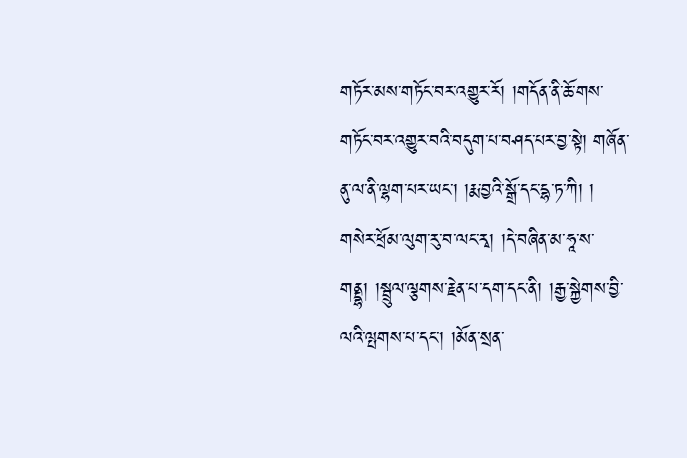གཏོར་མས་གཏོང་བར་འགྱུར་རོ། །གདོན་ནི་ཆོ་གས་གཏོང་བར་འགྱུར་བའི་བདུག་པ་བཤད་པར་བྱ་སྟེ། གཞོན་ནུ་ལ་ནི་ལྷག་པར་ཡང་། །རྨ་བྱའི་སྒྲོ་དང་དྷ་ཏ་ཀི། ། གསེར་ཕྲོམ་ལུག་རུ་བ་ལང་རྭ། །དེ་བཞིན་མ་ཧཱ་ས་གནྡྷ། །སྦྲུལ་ལྕགས་རྗེན་པ་དག་དང་ནི། །རྒྱ་སྐྱེགས་བྱི་ལའི་ལྤགས་པ་དང་། །མོན་སྲན་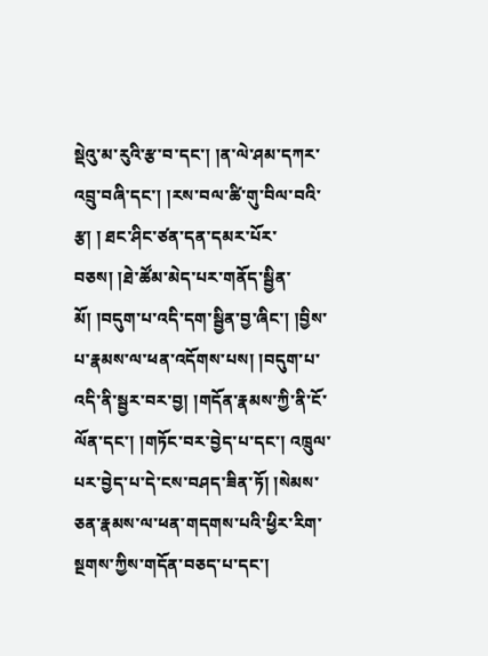སྡེའུ་མ་རུའི་རྩ་བ་དང་། །ན་ལེ་ཤམ་དཀར་འབྲུ་བཞི་དང་། །རས་བལ་ཚི་གུ་བིལ་བའི་རྩ། ། ཐང་ཤིང་ཙན་དན་དམར་པོར་བཅས། །ཐེ་ཚོམ་མེད་པར་གནོད་སྦྱིན་མོ། །བདུག་པ་འདི་དག་སྦྱིན་བྱ་ཞིང་། །བྱིས་པ་རྣམས་ལ་ཕན་འདོགས་པས། །བདུག་པ་འདི་ནི་སྦྱར་བར་བྱ། །གདོན་རྣམས་ཀྱི་ནི་ངོ་ལོན་དང་། །གཏོང་བར་བྱེད་པ་དང་། འཁྲུལ་པར་བྱེད་པ་དེ་ངས་བཤད་ཟིན་ཏོ། །སེམས་ཅན་རྣམས་ལ་ཕན་གདགས་པའི་ཕྱིར་རིག་སྔགས་ཀྱིས་གདོན་བཅད་པ་དང་།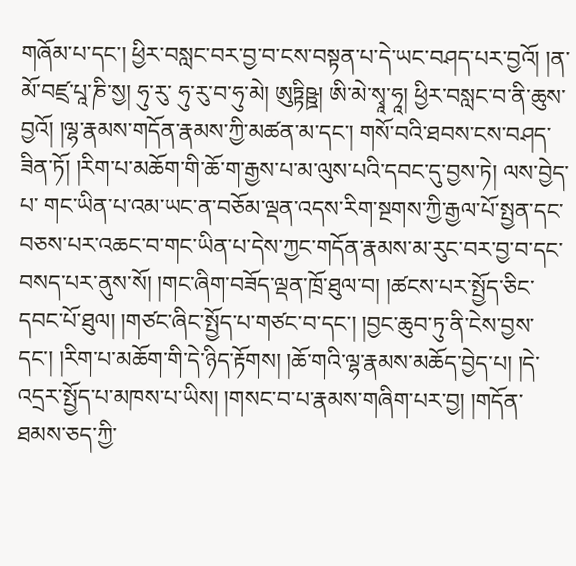གཞོམ་པ་དང་། ཕྱིར་བསླང་བར་བྱ་བ་ངས་བསྟན་པ་དེ་ཡང་བཤད་པར་བྱའོ། །ན་མོ་བཛྲ་པཱ་ཎི་སྱ། ཧུ་རུ་ ཧུ་རུ་བ་ཧུ་མེ། ཨུཏྟིཥྛ། ཨི་མེ་སྭཱ་ཧཱ། ཕྱིར་བསླང་བ་ནི་ཆུས་བྱའོ། །ལྷ་རྣམས་གདོན་རྣམས་ཀྱི་མཚན་མ་དང་། གསོ་བའི་ཐབས་ངས་བཤད་ཟིན་ཏོ། །རིག་པ་མཆོག་གི་ཆོ་ག་རྒྱས་པ་མ་ལུས་པའི་དབང་དུ་བྱས་ཏེ། ལས་བྱེད་པ་ གང་ཡིན་པ་འམ་ཡང་ན་བཅོམ་ལྡན་འདས་རིག་སྔགས་ཀྱི་རྒྱལ་པོ་སྤྱན་དང་བཅས་པར་འཆང་བ་གང་ཡིན་པ་དེས་ཀྱང་གདོན་རྣམས་མ་རུང་བར་བྱ་བ་དང་བསད་པར་ནུས་སོ། །གང་ཞིག་བཟོད་ལྡན་ཁྲོ་ཐུལ་བ། །ཚངས་པར་སྤྱོད་ཅིང་ དབང་པོ་ཐུལ། །གཙང་ཞིང་སྤྱོད་པ་གཙང་བ་དང་། །བྱང་ཆུབ་ཏུ་ནི་ངེས་བྱས་དང་། །རིག་པ་མཆོག་གི་དེ་ཉིད་རྟོགས། །ཆོ་གའི་ལྷ་རྣམས་མཆོད་བྱེད་པ། །དེ་འདྲར་སྤྱོད་པ་མཁས་པ་ཡིས། །གསང་བ་པ་རྣམས་གཞིག་པར་བྱ། །གདོན་ ཐམས་ཅད་ཀྱི་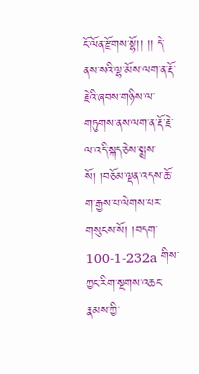ངོ་ལོན་རྫོགས་སྷོ།། །། དེ་ནས་སའི་ལྷ་མོས་ལག་ན་རྡོ་རྗེའི་ཞབས་གཉིས་ལ་གཏུགས་ནས་ལག་ན་རྡོ་རྗེ་ལ་འདི་སྐད་ཅེས་སྨྲས་སོ། །བཅོམ་ལྡན་འདས་ཆོ་ག་རྒྱས་པ་ལེགས་པར་གསུངས་སོ། །བདག་ 100-1-232a གིས་ཀྱང་རིག་སྔགས་འཆང་རྣམས་ཀྱི་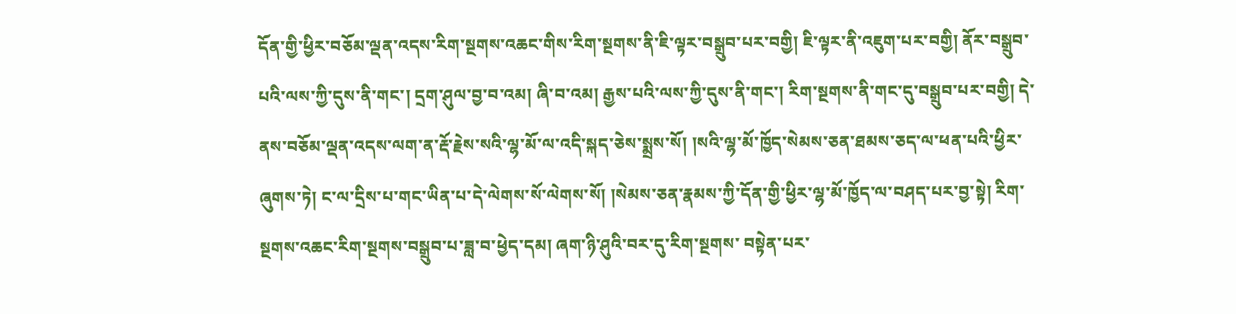དོན་གྱི་ཕྱིར་བཅོམ་ལྡན་འདས་རིག་སྔགས་འཆང་གིས་རིག་སྔགས་ནི་ཇི་ལྟར་བསྒྲུབ་པར་བགྱི། ཇི་ལྟར་ནི་འཇུག་པར་བགྱི། ནོར་བསྒྲུབ་པའི་ལས་ཀྱི་དུས་ནི་གང་། དྲག་ཤུལ་བྱ་བ་འམ། ཞི་བ་འམ། རྒྱས་པའི་ལས་ཀྱི་དུས་ནི་གང་། རིག་སྔགས་ནི་གང་དུ་བསྒྲུབ་པར་བགྱི། དེ་ནས་བཅོམ་ལྡན་འདས་ལག་ན་རྡོ་རྗེས་སའི་ལྷ་མོ་ལ་འདི་སྐད་ཅེས་སྨྲས་སོ། །སའི་ལྷ་མོ་ཁྱོད་སེམས་ཅན་ཐམས་ཅད་ལ་ཕན་པའི་ཕྱིར་ ཞུགས་ཏེ། ང་ལ་དྲིས་པ་གང་ཡིན་པ་དེ་ལེགས་སོ་ལེགས་སོ། །སེམས་ཅན་རྣམས་ཀྱི་དོན་གྱི་ཕྱིར་ལྷ་མོ་ཁྱོད་ལ་བཤད་པར་བྱ་སྟེ། རིག་སྔགས་འཆང་རིག་སྔགས་བསྒྲུབ་པ་ཟླ་བ་ཕྱེད་དམ། ཞག་ཉི་ཤུའི་བར་དུ་རིག་སྔགས་ བསྟེན་པར་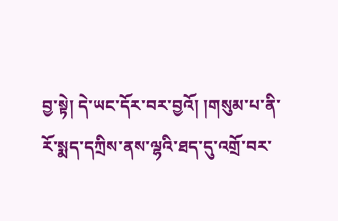བྱ་སྟེ། དེ་ཡང་དོར་བར་བྱའོ། །གསུམ་པ་ནི་རོ་སྨད་དཀྲིས་ནས་ལྷའི་ཐད་དུ་འགྲོ་བར་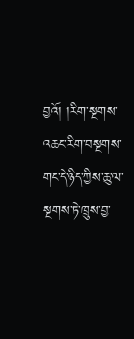བྱའོ། །རིག་སྔགས་འཆང་རིག་བསྔགས་གང་དེ་ཉིད་ཀྱིས་ཆུ་ལ་སྔགས་ཏེ་ཁྲུས་བྱ་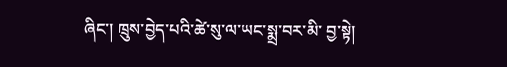ཞིང་། ཁྲུས་བྱེད་པའི་ཚེ་སུ་ལ་ཡང་སྨྲ་བར་མི་ བྱ་སྟེ།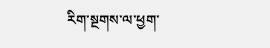རིག་སྔགས་ལ་ཕྱག་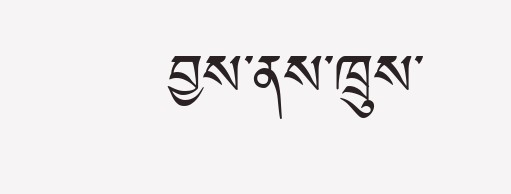བྱས་ནས་ཁྲུས་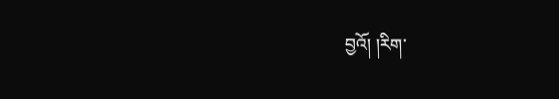བྱའོ། །རིག་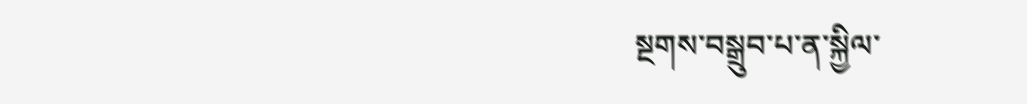སྔགས་བསྒྲུབ་པ་ན་སྐྱིལ་